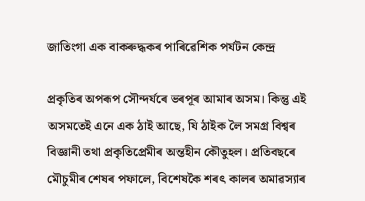জাতিংগা এক বাকৰুদ্ধকৰ পাৰিৱেশিক পৰ্যটন কেন্দ্র

প্ৰকৃতিৰ অপৰূপ সৌন্দৰ্যৰে ভৰপূৰ আমাৰ অসম। কিন্তু এই অসমতেই এনে এক ঠাই আছে, যি ঠাইক লৈ সমগ্ৰ বিশ্বৰ বিজ্ঞানী তথা প্ৰকৃতিপ্ৰেমীৰ অন্তহীন কৌতুহল। প্ৰতিবছৰে মৌচুমীৰ শেষৰ পফালে, বিশেষকৈ শৰৎ কালৰ অমাৱস্যাৰ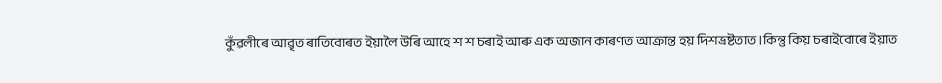কুঁৱলীৰে আৱৃত ৰাতিবোৰত ইয়ালৈ উৰি আহে শ শ চৰাই আৰু এক অজান কাৰণত আক্ৰান্ত হয় দিশভ্ৰষ্টতাত।কিন্তু কিয় চৰাইবোৰে ইয়াত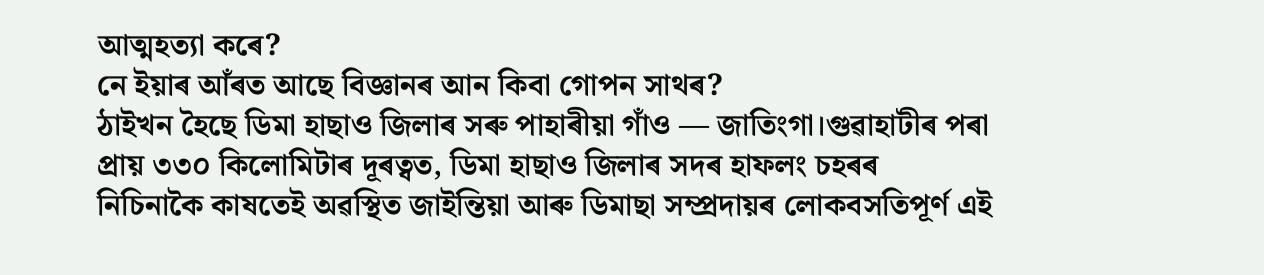আত্মহত্যা কৰে?
নে ইয়াৰ আঁৰত আছে বিজ্ঞানৰ আন কিবা গোপন সাথৰ?
ঠাইখন হৈছে ডিমা হাছাও জিলাৰ সৰু পাহাৰীয়া গাঁও — জাতিংগা।গুৱাহাটীৰ পৰা প্ৰায় ৩৩০ কিলোমিটাৰ দূৰত্বত, ডিমা হাছাও জিলাৰ সদৰ হাফলং চহৰৰ নিচিনাকৈ কাষতেই অৱস্থিত জাইন্তিয়া আৰু ডিমাছা সম্প্ৰদায়ৰ লোকবসতিপূৰ্ণ এই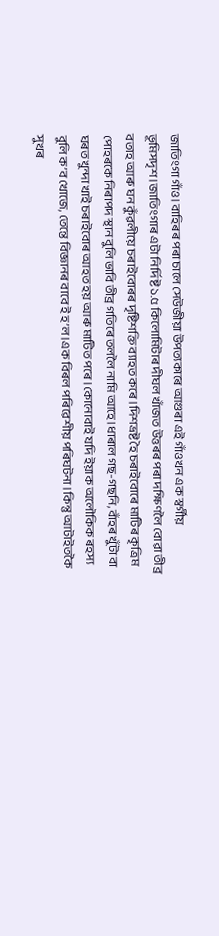জাতিংগা গাঁও। বাহিৰৰ পৰা চালে সেউজীয়া উপত্যকাৰে আগুৰা এই গাঁওখন এক স্বৰ্গীয় ভূমিসদৃশ।জাতিংগাৰ এটা নিৰ্দিষ্ট ১.৫ কিলোমিটাৰ দীঘল খাঁজত উত্তৰৰ পৰা দক্ষিণলৈ বোৱা তীব্ৰ বতাহ আৰু ঘন কুঁৱলীয়ে চৰাইবোৰৰ দৃষ্টিশক্তি ব্যাহত কৰে।দিশভ্ৰষ্ট হৈ চৰাইবোৰে মাটিৰ কৃত্ৰিম পোহৰকে নিৰাপদ স্থান বুলি ভাবি তীব্ৰ গতিৰে তললৈ নামি আহে।ধাৰাল গছ-গছনি, বাঁহৰ খুঁটা বা ঘৰত খুন্দা খাই চৰাইবোৰ আহত হয় আৰু মাটিত পৰে।কোনোবাই যদি ইয়াক অলৌকিক ৰহস্য বুলি ক’ব খোজে, তেন্তে বিজ্ঞানৰ বাবে ই হ’ল।এক বিৰল পৰিৱেশীয় পৰিঘটনা।কিন্তু আটাইতকৈ সুখৰ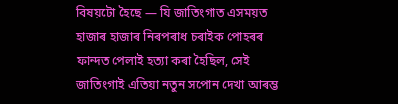বিষয়টো হৈছে — যি জাতিংগাত এসময়ত হাজাৰ হাজাৰ নিৰপৰাধ চৰাইক পোহৰৰ ফান্দত পেলাই হত্যা কৰা হৈছিল, সেই জাতিংগাই এতিয়া নতুন সপোন দেখা আৰম্ভ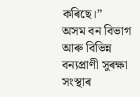কৰিছে।”
অসম বন বিভাগ আৰু বিভিন্ন বন্যপ্ৰাণী সুৰক্ষা সংস্থাৰ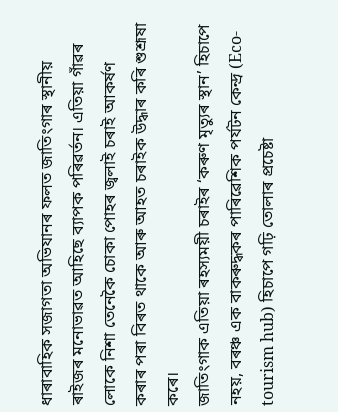ধাৰাবাহিক সজাগতা অভিযানৰ ফলত জাতিংগাৰ স্থানীয় ৰাইজৰ মনোভাৱত আহিছে ব্যাপক পৰিৱৰ্তন। এতিয়া গাঁৱৰ লোকে নিশা তেনেকৈ চোকা পোহৰ জ্বলাই চৰাই আকৰ্ষণ কৰাৰ পৰা বিৰত থাকে আৰু আহত চৰাইক উদ্ধাৰ কৰি শুশ্ৰূষা কৰে।
জাতিংগাক এতিয়া ৰহস্যময়ী চৰাইৰ ‘কৰুণ মৃত্যুৰ স্থান’ হিচাপে নহয়, বৰঞ্চ এক বাকৰুদ্ধকৰ পাৰিৱেশিক পৰ্যটন কেন্দ্র (Eco-tourism hub) হিচাপে গঢ়ি তোলাৰ প্ৰচেষ্টা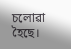চলোৱা হৈছে।